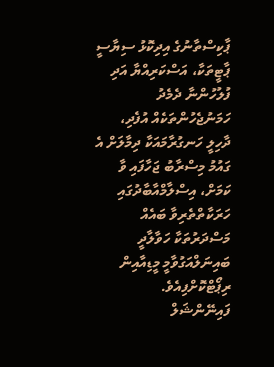ޕާކިސްތާނުގެ އިދިކޮޅު ސިޔާސީ ޕާޓީތަކާ، އަސްކަރިއްޔާ އަދި ފުލުހުންނާ ދެމެދު ހަމަނުޖެހުންތަކެއް އުފެދި، ދާހިލީ ހަނގުރާމައަކާ ދިމާލަށް އެ ގައުމު މިސްރާބު ޖަހާފައި ވާ ކަމަށް، އިސްލާމްއާބާދުގައި ހަރަކާތްތެރިވާ ބައެއް މަސްދަރުތަކާ ހަވާލާދީ ބައިނަލްއަގުވާމީ މީޑިއާއިން ރިޕޯޓްކޮށްފިއެވެ.
ފައިނޭންޝަލް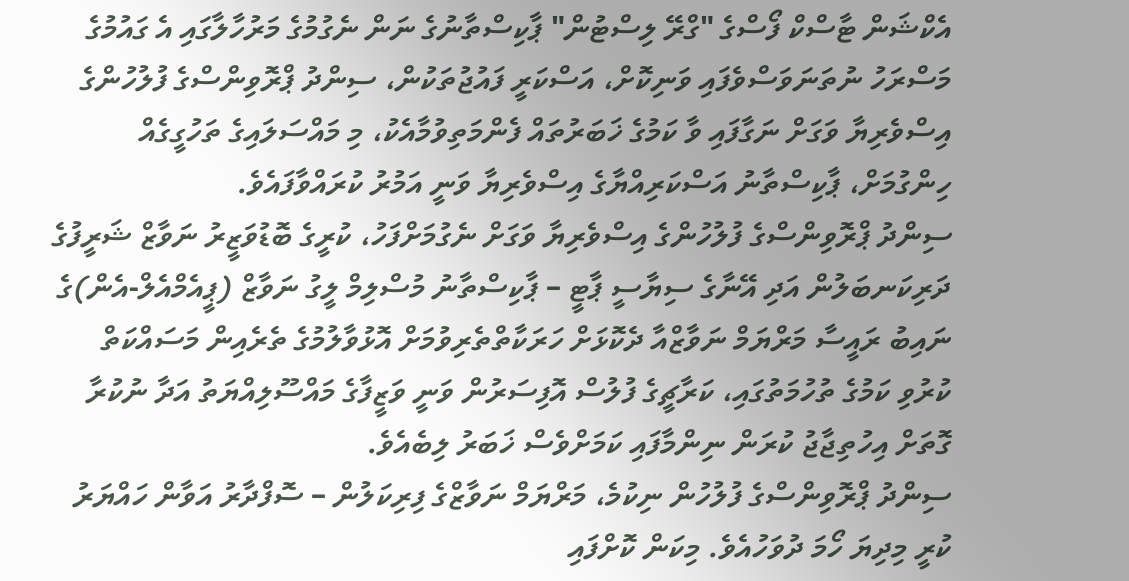އެކްޝަން ޓާސްކް ފޯސްގެ "ގްރޭ ލިސްޓުން" ޕާކިސްތާނުގެ ނަން ނެގުމުގެ މަރުހާލާގައި އެ ގައުމުގެ މަސްރަހު ނުތަނަވަސްވެފައި ވަނިކޮށް، އަސްކަރީ ފައުޖުތަކުން، ސިންދު ޕްރޮވިންސްގެ ފުލުހުންގެ އިސްވެރިޔާ ވަގަށް ނަގާފައި ވާ ކަމުގެ ޚަބަރުތައް ފެންމަތިވުމާއެކު، މި މައްސަލައިގެ ތަހުގީގެއް ހިންގުމަށް، ޕާކިސްތާނު އަސްކަރިއްޔާގެ އިސްވެރިޔާ ވަނީ އަމުރު ކުރައްވާފައެވެ.
ސިންދު ޕްރޮވިންސްގެ ފުލުހުންގެ އިސްވެރިޔާ ވަގަށް ނެގުމަށްފަހު، ކުރީގެ ބޮޑުވަޒީރު ނަވާޒް ޝަރީފުގެ ދަރިކަނބަލުން އަދި އޭނާގެ ސިޔާސީ ޕާޓީ – ޕާކިސްތާނު މުސްލިމް ލީގު ނަވާޒް (ޕީއެމްއެލް-އެން)ގެ ނައިބު ރައީސާ މަރްޔަމް ނަވާޒްއާ ދެކޮޅަށް ހަރަކާތްތެރިވުމަށް އޮޅުވާލުމުގެ ތެރެއިން މަސައްކަތް ކުރުވި ކަމުގެ ތުހުމަތުގައި، ކަރާޗީގެ ފުލުސް އޮފިސަރުން ވަނީ ވަޒީފާގެ މައްސޫލިއްޔަތު އަދާ ނުކުރާ ގޮތަށް އިހުތިޖާޖު ކުރަން ނިންމާފައި ކަމަށްވެސް ޚަބަރު ލިބެއެވެ.
ސިންދު ޕްރޮވިންސްގެ ފުލުހުން ނިކުމެ، މަރްޔަމް ނަވާޒްގެ ފިރިކަލުން – ސޮފްދާރު އަވާން ހައްޔަރު ކުރީ މިދިޔަ ހޯމަ ދުވަހުއެވެ. މިކަން ކޮށްފައި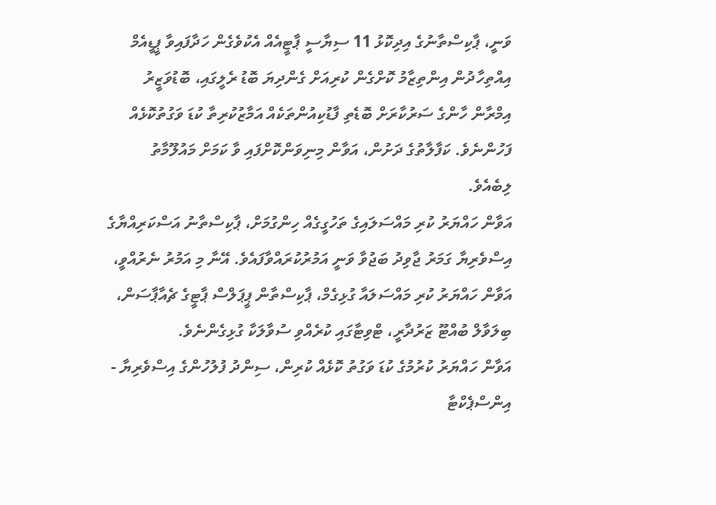ވަނީ، ޕާކިސްތާނުގެ އިދިކޮޅު 11 ސިޔާސީ ޕާޓީއެއް އެކުވެގެން ހަދާފައިވާ ޕީޑީއެމް އިއްތިހާދުން އިންތިޒާމު ކޮށްގެން ކުރިއަށް ގެންދިޔަ ބޮޑު ރެލީގައި، ބޮޑުވަޒީރު އިމްރާން ހާންގެ ސަރުކާރަށް ބޮޑެތި ފާޑުކިއުންތަކެއް އަމާޒުކުރިތާ ކުޑަ ވަގުތުކޮޅެއް ފަހުންނެވެ. ކަފާލާތުގެ ދަށުން، އަވާން މިނިވަންކޮށްފައި ވާ ކަމަށް މައުލޫމާތު ލިބެއެވެ.
އަވާން ހައްޔަރު ކުރި މައްސަލައިގެ ތަހުގީގެއް ހިންގުމަށް، ޕާކިސްތާނު އަސްކަރިއްޔާގެ އިސްވެރިޔާ ގަމަރު ޖާވިދު ބަޖުވާ ވަނީ އަމުރުކުރައްވާފައެވެ. އޭނާ މި އަމުރު ނެރުއްވީ، އަވާން ހައްޔަރު ކުރި މައްސަލައާ ގުޅިގެމް، ޕާކިސްތާން ޕީޕަލްސް ޕާޓީގެ ޗެއާޕާސަން، ބިލަވާލް ބުއްޓޫ ޒަރުދާރީ، ޓްވިޓާގައި ކުރެއްވި ސުވާލަކާ ގުޅިގެންނެވެ.
އަވާން ހައްޔަރު ކުރުމުގެ ކުޑަ ވަގުތު ކޮޅެއް ކުރިން، ސިންދު ފުލުހުންގެ އިސްވެރިޔާ - އިންސްޕެކްޓާ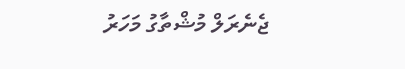ޖެނެރަލް މުޝްތާގު މަހަރު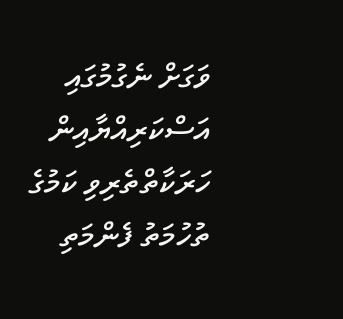ވަގަށް ނެގުމުގައި އަސްކަރިއްޔާއިން ހަރަކާތްތެރިވި ކަމުގެ ތުހުމަތު ފެންމަތި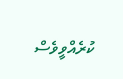ކުރެއްވީވެސް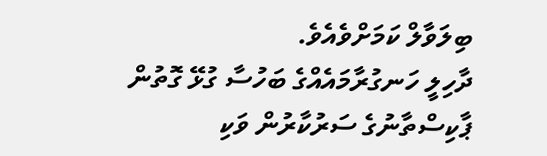ބިލަވާލް ކަމަށްވެއެވެ.
ދާހިލީ ހަނގުރާމައެއްގެ ބަހުސާ ގުޅޭ ގޮތުން ޕާކިސްތާނުގެ ސަރުކާރުން ވަކި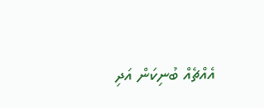އެއްޗެއް ބުނިކަން އަދި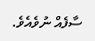ސާފެއް ނުވެއެވެ.